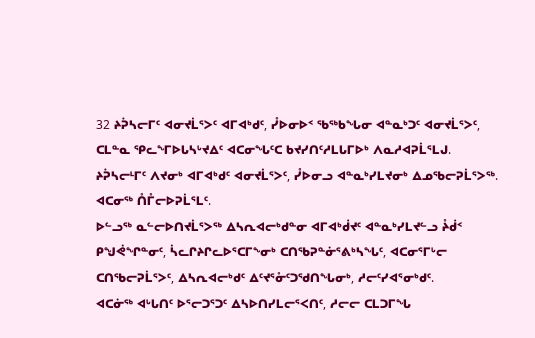32 ᔨᕉᓴᓕᒥᑦ ᐊᓂᔪᒫᕐᐳᑦ ᐊᒥᐊᒃᑯᑦ, ᓮᐅᓂᐅᑉ ᖃᖅᑲᖓᓂ ᐊᓐᓇᒃᑐᑦ ᐊᓂᔪᒫᕐᐳᑦ, ᑕᒪᓐᓇ ᕿᓚᖕᒥᐅᒐᓴᒡᔪᐃᑦ ᐊᑕᓂᖓᑦᑕ ᑲᔪᓯᑎᑦᓱᒪᒐᒥᐅᒃ ᐱᓇᓱᐊᕈᒫᕐᒪᒍ.
ᔨᕉᓴᓕᒻᒥᑦ ᐱᔪᓂᒃ ᐊᒥᐊᒃᑯᑦ ᐊᓂᔪᒫᕐᐳᑦ, ᓮᐅᓂᓗ ᐊᓐᓇᒃᓯᒪᔪᓂᒃ ᐃᓄᖃᓕᕈᒫᕐᐳᖅ. ᐊᑕᓂᖅ ᑍᒤᓕᐅᕈᒫᕐᒪᑦ.
ᐅᓪᓗᖅ ᓇᓪᓕᐅᑎᔪᒫᕐᐳᖅ ᐃᓴᕆᐊᓕᒃᑯᓐᓂ ᐊᒥᐊᒃᑰᔪᑦ ᐊᓐᓇᒃᓯᒪᔪᓪᓗ ᔧᑰᑉ ᑭᖑᕚᖏᓐᓂᑦ, ᓵᓚᒋᔨᒋᓚᐅᕐᑕᒥᖕᓂᒃ ᑕᑎᖃᕈᓐᓃᕐᕕᒃᓴᖓᑦ, ᐊᑕᓂᕐᒥᒡᓕ ᑕᑎᖃᓕᕈᒫᕐᐳᑦ, ᐃᓴᕆᐊᓕᒃᑯᑦ ᐃᑦᔪᕐᓁᑦᑐᖁᑎᖓᓂᒃ, ᓱᓕᑦᓯᐊᕐᓂᒃᑯᑦ.
ᐊᑕᓃᖅ ᐊᒡᒐᑎᑦ ᐅᕐᓕᑐᕐᑐᑦ ᐃᓴᐅᑎᓯᒪᓕᕐᐸᑎᑦ, ᓱᓕᓕ ᑕᒪᑐᒥᖓ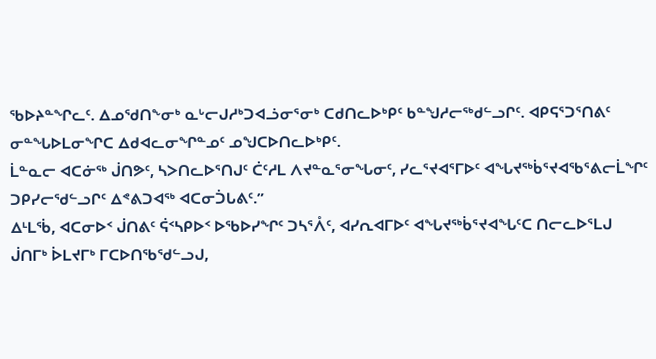ᖃᐅᔨᓐᖏᓚᑦ. ᐃᓄᖁᑎᖕᓂᒃ ᓇᒡᓕᒍᓱᒃᑐᐊᓘᓂᕐᓂᒃ ᑕᑯᑎᓚᐅᒃᑭᑦ ᑲᓐᖑᓱᓕᖅᑯᓪᓗᒋᑦ. ᐊᑭᕋᕐᑐᕐᑎᕕᑦ ᓂᓐᖓᐅᒪᓂᖏᑕ ᐃᑯᐊᓚᓂᖏᓐᓄᑦ ᓄᖑᑕᐅᑎᓚᐅᒃᑭᑦ.
ᒫᓐᓇᓕ ᐊᑕᓃᖅ ᒎᑎᕗᑦ, ᓴᐳᑎᓚᐅᕐᑎᒍᑦ ᑖᑦᓱᒪ ᐱᔪᓐᓇᕐᓂᖓᓂᑦ, ᓯᓚᕐᔪᐊᕐᒥᐅᑦ ᐊᖓᔪᖅᑳᕐᔪᐊᖃᕐᕕᓕᒫᖏᑦ ᑐᑭᓯᓕᖁᓪᓗᒋᑦ ᐃᕝᕕᑐᐊᖅ ᐊᑕᓂᑑᒐᕕᑦ.”
ᐃᒻᒪᖄ, ᐊᑕᓂᐅᑉ ᒎᑎᕕᑦ ᕌᑉᓴᑭᐅᑉ ᐅᖃᐅᓯᖏᑦ ᑐᓴᕐᐰᑦ, ᐊᓯᕆᐊᒥᐅᑦ ᐊᖓᔪᖅᑳᕐᔪᐊᖓᑦᑕ ᑎᓕᓚᐅᕐᒪᒍ ᒎᑎᒥᒃ ᐆᒪᔪᒥᒃ ᒥᑕᐅᑎᖃᖁᓪᓗᒍ,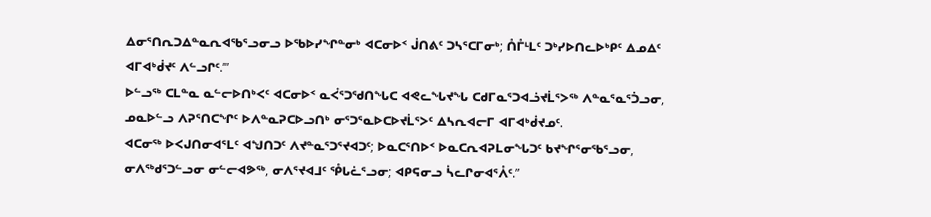ᐃᓂᕐᑎᕆᑐᐃᓐᓇᕆᐊᖃᕐᓗᓂᓗ ᐅᖃᐅᓯᖏᓐᓂᒃ ᐊᑕᓂᐅᑉ ᒎᑎᕕᑦ ᑐᓴᕐᑕᒥᓂᒃ; ᑍᒤᒻᒪᑦ ᑐᒃᓯᐅᑎᓚᐅᒃᑭᑦ ᐃᓄᐃᑦ ᐊᒥᐊᒃᑰᔪᑦ ᐱᓪᓗᒋᑦ.’”
ᐅᓪᓗᖅ ᑕᒪᓐᓇ ᓇᓪᓕᐅᑎᒃᐸᑦ ᐊᑕᓂᐅᑉ ᓇᐹᕐᑐᖁᑎᖓᑕ ᐊᕙᓚᖓᔪᖓ ᑕᑯᒥᓇᕐᑐᐊᓘᔪᒫᕐᐳᖅ ᐱᓐᓇᕐᓇᕐᑑᓗᓂ, ᓄᓇᐅᓪᓗ ᐱᕈᕐᑎᑕᖏᑦ ᐅᐱᓐᓇᕈᑕᐅᓗᑎᒃ ᓂᕐᑐᕐᓇᐅᑕᐅᔪᒫᕐᐳᑦ ᐃᓴᕆᐊᓕᒥ ᐊᒥᐊᒃᑰᔪᓄᑦ.
ᐊᑕᓂᖅ ᐅᐸᒍᑎᓂᐊᕐᒪᑦ ᐊᖑᑎᑐᑦ ᐱᔪᓐᓇᕐᑐᕐᔪᐊᑐᑦ; ᐅᓇᑕᕐᑎᐅᑉ ᐅᓇᑕᕆᐊᕈᒪᓂᖓᑐᑦ ᑲᔪᖏᕐᓂᖃᕐᓗᓂ, ᓂᐱᖅᑯᕐᑐᓪᓗᓂ ᓂᓪᓕᐊᕗᖅ, ᓂᐱᕐᔪᐊᒧᑦ ᕾᒐᓛᕐᓗᓂ; ᐊᑭᕋᓂᓗ ᓵᓚᒋᓂᐊᕐᐰᑦ.”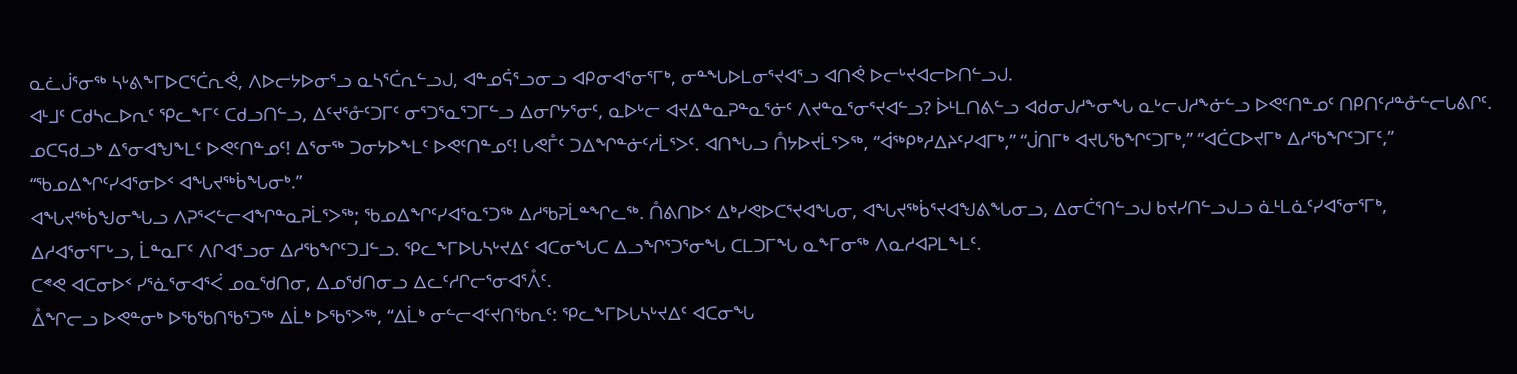ᓇᓛᒎᕐᓂᖅ ᓴᒡᕕᖕᒥᐅᑕᕐᑖᕆᕚ, ᐱᐅᓕᔭᐅᓂᕐᓗ ᓇᓴᕐᑖᕆᓪᓗᒍ, ᐊᓐᓄᕌᕐᓗᓂᓗ ᐊᑭᓂᐊᕐᓂᕐᒥᒃ, ᓂᓐᖓᐅᒪᓂᕐᔪᐊᕐᓗ ᐊᑎᕚ ᐅᓕᒡᔪᐊᓕᐅᑎᓪᓗᒍ.
ᐊᒻᒧᑦ ᑕᑯᓴᓚᐅᕆᑦ ᕿᓚᖕᒥᑦ ᑕᑯᓗᑎᓪᓗ, ᐃᑦᔪᕐᓁᑦᑐᒥᑦ ᓂᕐᑐᕐᓇᕐᑐᒥᓪᓗ ᐃᓂᒋᔭᕐᓂᑦ, ᓇᐅᒡᓕ ᐊᔪᐃᓐᓇᕈᓐᓇᕐᓃᑦ ᐱᔪᓐᓇᕐᓂᕐᔪᐊᓪᓗ? ᐆᒻᒪᑎᕕᓪᓗ ᐊᑯᓂᒍᓱᖕᓂᖓ ᓇᒡᓕᒍᓱᖕᓃᓪᓗ ᐅᕙᑦᑎᓐᓄᑦ ᑎᑭᑎᑦᓱᓐᓁᓪᓕᒐᕕᒋᑦ.
ᓄᑕᕋᑯᓗᒃ ᐃᕐᓂᐊᖑᖕᒪᑦ ᐅᕙᑦᑎᓐᓄᑦ! ᐃᕐᓂᖅ ᑐᓂᔭᐅᖕᒪᑦ ᐅᕙᑦᑎᓐᓄᑦ! ᒐᕙᒤᑦ ᑐᐃᖏᓐᓃᑦᓱᒫᕐᐳᑦ. ᐊᑎᖓᓗ ᑍᔭᐅᔪᒫᕐᐳᖅ, “ᐋᖅᑭᒃᓱᐃᔨᑦᓯᐊᒥᒃ,” “ᒎᑎᒥᒃ ᐊᔪᒐᖃᖏᑦᑐᒥᒃ,” “ᐊᑖᑕᐅᔪᒥᒃ ᐃᓱᖃᖏᑦᑐᒥᑦ,” “ᖃᓄᐃᖏᑦᓯᐊᕐᓂᐅᑉ ᐊᖓᔪᖅᑳᖓᓂᒃ.”
ᐊᖓᔪᖅᑳᖑᓂᖓᓗ ᐱᕈᕐᐸᓪᓕᐊᖏᓐᓇᕈᒫᕐᐳᖅ; ᖃᓄᐃᖏᑦᓯᐊᕐᓇᕐᑐᖅ ᐃᓱᖃᕈᒫᓐᖏᓚᖅ. ᑍᕕᑎᐅᑉ ᐃᒃᓯᕙᐅᑕᕐᔪᐊᖓᓂ, ᐊᖓᔪᖅᑳᕐᔪᐊᖑᕕᖓᓂᓗ, ᐃᓂᑖᕐᑎᓪᓗᒍ ᑲᔪᓯᑎᓪᓗᒍᓗ ᓈᒻᒪᓈᑦᓯᐊᕐᓂᕐᒥᒃ, ᐃᓱᐊᕐᓂᕐᒥᒡᓗ, ᒫᓐᓇᒥᑦ ᐱᒋᐊᕐᓗᓂ ᐃᓱᖃᖏᑦᑐᒧᓪᓗ. ᕿᓚᖕᒥᐅᒐᓴᒡᔪᐃᑦ ᐊᑕᓂᖓᑕ ᐃᓗᖏᕐᑐᕐᓂᖓ ᑕᒪᑐᒥᖓ ᓇᖕᒥᓂᖅ ᐱᓇᓱᐊᕈᒪᖕᒪᑦ.
ᑕᕝᕙ ᐊᑕᓂᐅᑉ ᓯᕐᓈᕐᓂᐊᕐᐹ ᓄᓇᖁᑎᓂ, ᐃᓄᖁᑎᓂᓗ ᐃᓚᑦᓱᒋᓕᕐᓂᐊᕐᐰᑦ.
ᐂᖏᓕᓗ ᐅᕙᓐᓂᒃ ᐅᖃᖃᑎᖃᕐᑐᖅ ᐃᒫᒃ ᐅᖃᕐᐳᖅ, “ᐃᒫᒃ ᓂᓪᓕᐊᑦᔪᑎᖃᕆᑦ: ᕿᓚᖕᒥᐅᒐᓴᒡᔪᐃᑦ ᐊᑕᓂᖓ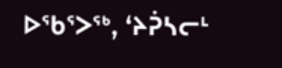ᐅᖃᕐᐳᖅ, ‘ᔨᕉᓴᓕᒻ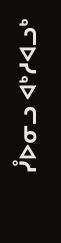ᓮᐅᓂᓗ ᐊᒃᓱᐊᓗᒃ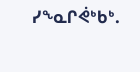ᓯᖕᓇᒋᕚᒃᑲᒃ.